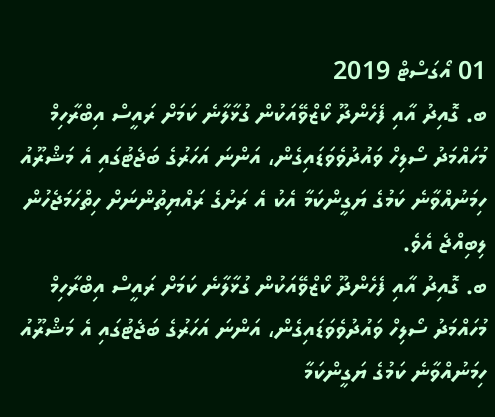01 އޯގަސްޓް 2019
ބ. ގޮއިދު އާއި ފެހެންދޫ ކޯޒްވޭއަކުން ގުޅާލާނެ ކަމަށް ރައީސް އިބްރާހިމް މުހައްމަދު ސޯލިހް ވައުދުވެވަޑައިގެން، އަންނަ އަހަރުގެ ބަޖެޓުގައި އެ މަޝްރޫއު ހިމަނުއްވާނެ ކަމުގެ ޔަގީންކަމާ އެކު އެ ރަށުގެ ރައްޔިތުންނަށް ހިތްހަމަޖެހުން ލިބިއްޖެ އެވެ.
ބ. ގޮއިދު އާއި ފެހެންދޫ ކޯޒްވޭއަކުން ގުޅާލާނެ ކަމަށް ރައީސް އިބްރާހިމް މުހައްމަދު ސޯލިހް ވައުދުވެވަޑައިގެން، އަންނަ އަހަރުގެ ބަޖެޓުގައި އެ މަޝްރޫއު ހިމަނުއްވާނެ ކަމުގެ ޔަގީންކަމާ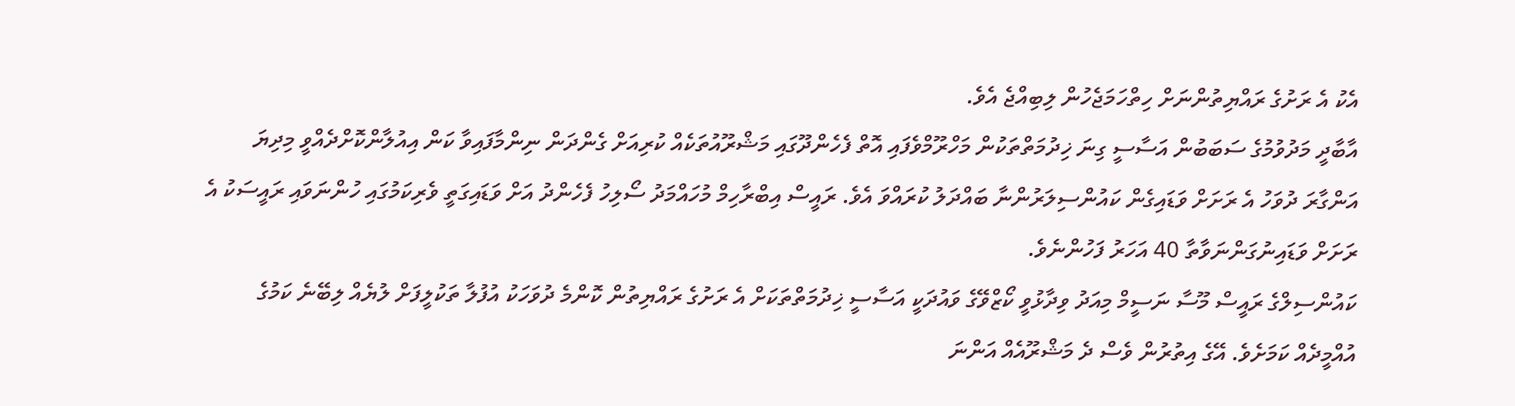އެކު އެ ރަށުގެ ރައްޔިތުންނަށް ހިތްހަމަޖެހުން ލިބިއްޖެ އެވެ.
އާބާދީ މަދުވުމުގެ ސަބަބުން އަސާސީ ގިނަ ޚިދުމަތްތަކުން މަހްރޫމްވެފައި އޮތް ފެހެންދޫގައި މަޝްރޫއުތަކެއް ކުރިއަށް ގެންދަން ނިންމާފައިވާ ކަން އިއުލާންކޮށްދެއްވީ މިދިޔަ އަންގާރަ ދުވަހު އެ ރަށަށް ވަޑައިގެން ކައުންސިލަރުންނާ ބައްދަލު ކުރައްވަ އެވެ. ރައީސް އިބްރާހިމް މުހައްމަދު ސޯލިހު ފެހެންދު އަށް ވަޑައިގަތީ ވެރިކަމުގައި ހުންނަވައި ރައީސަކު އެ ރަށަށް ވަޑައިނުގަންނަވާތާ 40 އަހަރު ފަހުންނެވެ.
ކައުންސިލްގެ ރައީސް މޫސާ ނަސީމް މިއަދު ވިދާޅުވީ ކޯޒްވޭގެ ވައުދަކީ އަސާސީ ޚިދުމަތްތަކަށް އެ ރަށުގެ ރައްޔިތުން ކޮންމެ ދުވަހަކު އުފުލާ ތަކުލީފަށް ލުޔެއް ލިބޭނެ ކަމުގެ އުއްމީދެއް ކަމަށެވެ. އޭގެ އިތުރުން ވެސް ދެ މަޝްރޫއެއް އަންނަ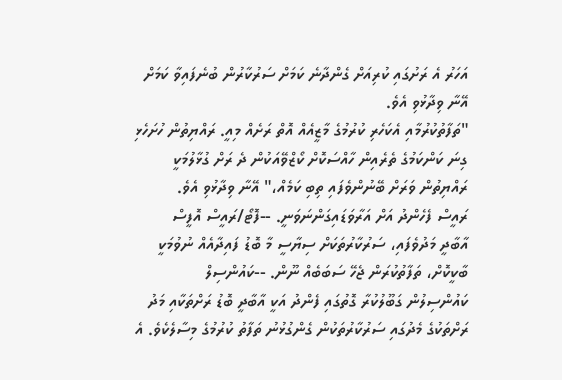އަހަރު އެ ރަށުގައި ކުރިއަށް ގެންދާނެ ކަމަށް ސަރުކާރުން ބުނެފައިވާ ކަމަށް އޭނާ ވިދާޅުވި އެވެ.
"ތަފާތުކުރުމާއި އެކަހެރި ކުރުމުގެ މާޒީއެއް އޮތް ރަށެއް މިއީ. ރައްޔިތުން ހުށަހެޅި ގިނަ ކަންކަމުގެ ތެރެއިން ހާއްސަކޮށް ކޯޒްވޭއަކުން ދެ ރަށް ގުޅާލުމަކީ ރައްޔިތުން ވަރަށް ބޭނުންވެފައި ތިބި ކަމެއް،" އޭނާ ވިދާޅުވި އެވެ.
ރައީސް ފެހެންދު އަށް އަރާވަޑައިގަންނަވަނީ. --ފޮޓޯ/ރައީސް އޮފީސް
އާބާދީ މަދުވެފައި، ސަރުކާރުތަކަށް ސިޔާސީ މާ ބޮޑު ފައިދާއެއް ނުވުމަކީ ބާކީކޮށް، ތަފާތުކުރަން ޖެހޭ ސަބަބެއް ނޫން. --ކައުންސިލް
ކައުންސިލުން ގަބޫލުކުރާ ގޮތުގައި ފެންދު އަކީ އާބާދީ ބޮޑު ރަށްތަކާއި މަދު ރަށްތަކުގެ މެދުގައި ސަރުކާރުތަކުން ގެންގުޅުނު ތަފާތު ކުރުމުގެ މިސާލެކެވެ. އެ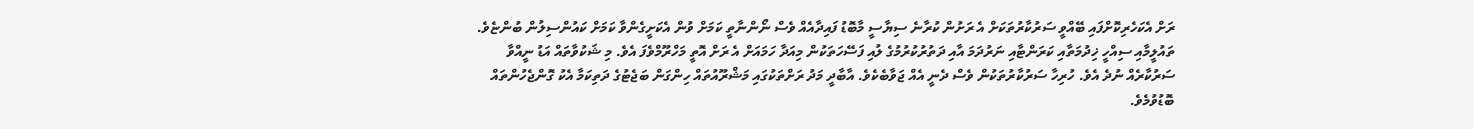ރަށް އެކަހެރިކޮށްފައި ބޭއްވީ ސަރުކާރުތަކަށް އެ ރަށުން ކުރާނެ ސިޔާސީ މާބޮޑު ފައިދާއެއް ވެސް ނޯންނާތީ ކަމަށް ވުން އެކަށީގެންވާ ކަމަށް ކައުންސިލުން ބުންޏެވެ.
ތައުލީމާއި ސިއްހީ ޚިދުމަތާއި ކަރަންޓާއި ނަރުދަމަ އާއި ދަތުރުކުރުމުގެ ލުއި ފަސޭހަތަކުން މިއަދާ ހަމައަށް އެ ރަށް އޮތީ މަހްރޫމްވެފަ އެވެ. މި ޝަކުވާތައް އަޑު ނީއްވާ ސަރުކާރެއް ނުދެ އެވެ. ހުރިހާ ސަރުކާރުތަކުން ވެސް ދެނީ އެއް ޖަވާބެކެވެ. އާބާދީ މަދު ރަށްތަކުގައި މަޝްރޫއުތައް ހިންގަން ބަޖެޓުގެ ދަތިކަމާ އެކު ގޮންޖެހުންތައް ބޮޑުވުމެވެ.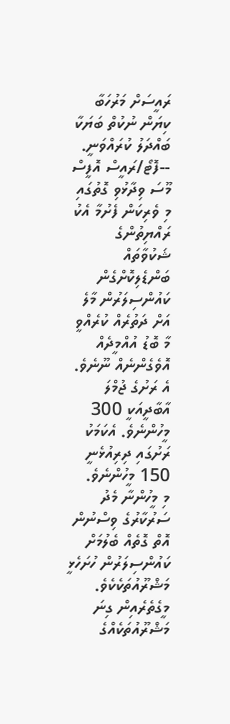ރައީސަށް މަރުހަބާ ކިޔަން ނުކުތް ބަޔަކާ ބައްދަލު ކުރައްވަނީ. --ފޮޓޯ/ރައީސް އޮފީސް
މޫސަ ވިދާޅުވި ގޮތުގައި މި ވެރިކަން ފެށުމާ އެކު ރައްޔިތުންގެ ޝަކުވާތައް ބަންޑެލިކޮށްގެން ކައުންސިލަރުން މާލެ އަށް ދަތުރެއް ކުރެއްވީ މާ ބޮޑު އުއްމީދެއް އޮވެގެންނެއް ނޫނެވެ. އެ ރަށުގެ ޖުމްލަ އާބާދީއަކީ 300 މީހުންނެވެ. އެކަމަކު ރަށުގައި ދިރިއުޅެނީ 150 މީހުންނެވެ.
މި މީހުންނާ މެދު ސަރުކާރުގެ ވިސްނުން އޮތް ގޮތެއް ބެލުމަށް ކައުންސިލަރުން ހުށަހެޅީ މަޝްރޫއުތަކެކެވެ. މީގެތެރެއިން ގިނަ މަޝްރޫއުތަކެއްގެ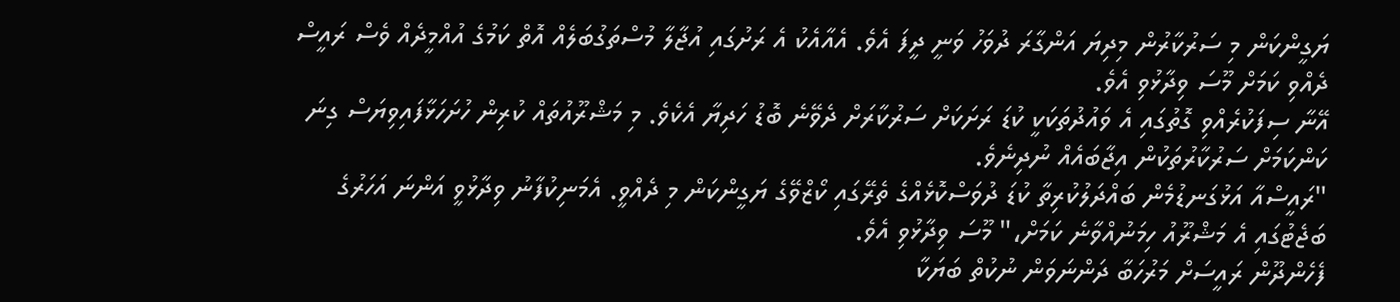ޔަގީންކަން މި ސަރުކާރުން މިދިޔަ އަންގާރަ ދުވަހު ވަނީ ދީފަ އެވެ. އެއާއެކު އެ ރަށުގައި އުޖާލާ މުސްތަގުބަލެއް އޮތް ކަމުގެ އުއްމީދެއް ވެސް ރައީސް ދެއްވި ކަމަށް މޫސަ ވިދާޅުވި އެވެ.
އޭނާ ސިފަކުރެއްވި ގޮތުގައި އެ ވައުދުތަކަކީ ކުޑަ ރަށަކަށް ސަރުކާރަށް ދެވޭނެ ބޮޑު ހަދިޔާ އެކެވެ. މި މަޝްރޫއުތައް ކުރިން ހުށަހަޅާފައިވިޔަސް ގިނަ ކަންކަމަށް ސަރުކާރުތަކުން އިޖާބައެއް ނުދިނެވެ.
"ރައީސްއާ އަޅުގަނޑުމެން ބައްދަލުކުރިތާ ކުޑަ ދުވަސްކޮޅެއްގެ ތެރޭގައި ކޯޒްވޭގެ ޔަގީންކަން މި ދެއްވީ. އެމަނިކުފާނު ވިދާޅުވީ އަންނަ އަހަރުގެ ބަޖެޓުގައި އެ މަޝްރޫއު ހިމަނުއްވާނެ ކަމަށް،" މޫސަ ވިދާޅުވި އެވެ.
ފެހެންދޫން ރައީސަށް މަރުހަބާ ދަންނަވަން ނުކުތް ބަޔަކާ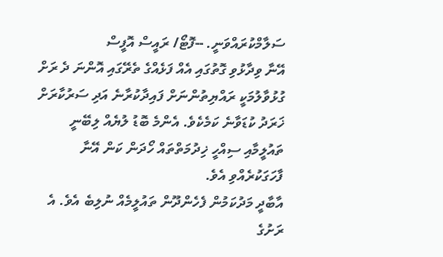ސަލާމްކުރައްވަނީ. --ފޮޓޯ/ ރައީސް އޮފީސް
އޭނާ ވިދާޅުވި ގޮތުގައި އެއް ފަޅެއްގެ ތެރޭގައި އޮންނަ ދެ ރަށް ގުޅުވާލުމަކީ ރައްޔިތުންނަށް ފައިދާކުރާނެ އަދި ސަރުކާރަށް ޚަރަދު ކުޑަވާނެ ކަމެކެވެ. އެންމެ ބޮޑު ލުޔެއް ލިބޭނީ ތައުލީމާއި ސިއްހީ ޚިދުމަތްތައް ހޯދަން ކަން އޭނާ ފާހަގަކުރެއްވި އެވެ.
އާބާދީ މަދުކަމުން ފެހެންދޫން ތައުލީމެއް ނުލިބެ އެވެ. އެ ރަށުގެ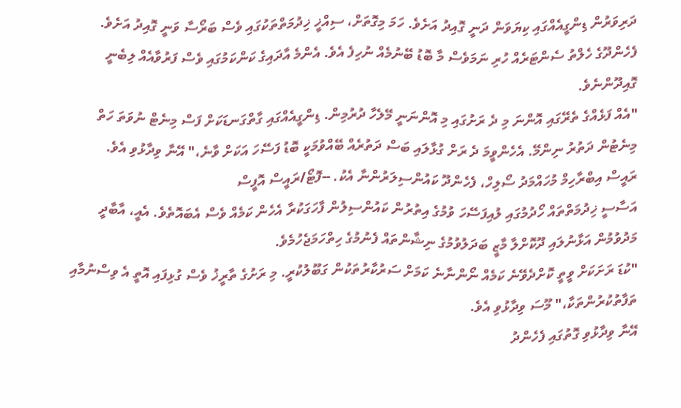ދަރިވަރުން ޑިންގީއެއްގައި ކިޔަވަން ދަނީ ގޮއިދު އަށެވެ. ހަމަ މިގޮތަށް، ސިއްޚީ ޚިދުމަތްތަކުގައި ވެސް ބަރޯސާ ވަނީ ގޮއިދު އަށެވެ. ފެހެންދޫގެ ހެލްތު ސެންޓަރެއް ހުރި ނަމަވެސް މާ ބޮޑު ބޭނުމެއް ނުހިފެ އެވެ. އެންމެ އާދައިގެ ކަންކަމުގައި ވެސް ފަރުވާއެއް ލިބެނީ ގޮއިދޫންނެވެ.
"އެއް ފަޅެއްގެ ތެރޭގައި އޮންނަ މި ދެ ރަށުގައި މި އޮންނަނީ މޭލެހާ ދުރުމިން. ޑިންގީއެއްގައި ގާތްގަނޑަކަށް ފަސް މިނެޓް ނުވަތަ ހަތް މިނެޓުން ދަތުރު ނިންމޭ. އެހެންވީމަ ދެ ރަށް ގުޅާލައި ބަސް ދަތުރެއް ބޭއްވުމަކީ ބޮޑު ފަސޭހަ އަކަށް ވާނެ،" އޭނާ ވިދާޅުވި އެވެ.
ރައީސް އިބްރާހިމް މުހައްމަދު ސޯލިހް، ފެހެންދޫ ކައުންސިލަރުންނާ އެކު. --ފޮޓޯ/ރައީސް އޮފީސް
އަސާސީ ޚިދުމަތްތައް ހޯދުމުގައި ލުއިފަސޭހަ ވުމުގެ އިތުރުން ކައުންސިލުން ފާހަގަކުރާ އެހެން ކަމެއް ވެސް އެބައޮތެވެ. އެއީ، އާބާދީ މަދުވުމުން އަޅާނުލައި ދޫކޮށްލާ މާޒީ ބަދަލުވުމުގެ ނިޝާންތައް ފެނުމުގެ ހިތްހަމަޖެހުމެވެ.
"ކުޑަ ރަށަކަށް ވީތީ ކޮށްދެވޭނެ ކަމެއް ނޯންނާނެ ކަމަށް ސަރުކާރުތަކުން ގަބޫލުކުރީ. މި ރަށުގެ ތާރީޚު ވެސް ގުޅިފައި އޮތީ އެ ވިސްނުމާއި ތަފާތުކުރުންތަކާ،" މޫސަ ވިދާޅުވި އެވެ.
އޭނާ ވިދާޅުވި ގޮތުގައި ފެހެންދު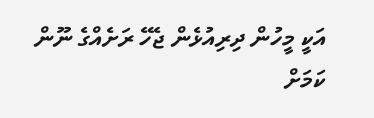އަކީ މީހުން ދިރިއުޅެން ޖެހޭ ރަށެއްގެ ނޫން ކަމަށް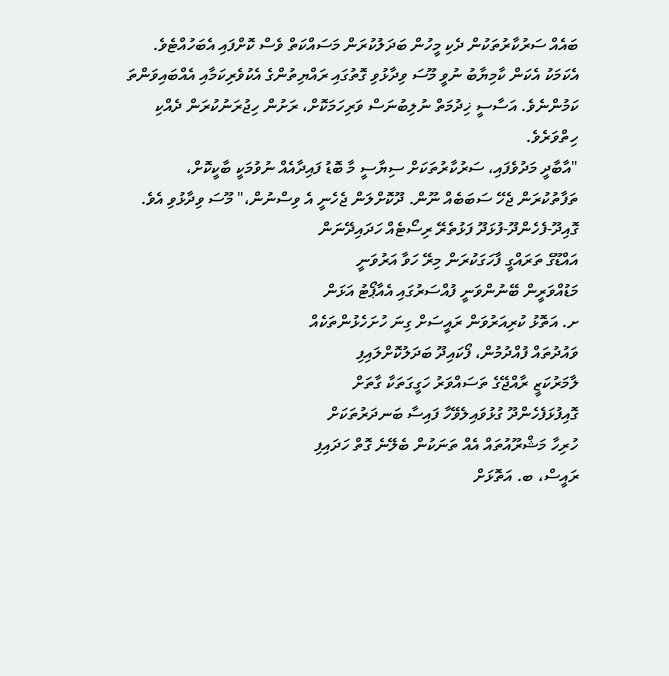ބައެއް ސަރުކާރުތަކުން ދެކި މީހުން ބަދަލުކުރަން މަސައްކަތް ވެސް ކޮށްފައި އެބަހުއްޓެވެ. އެކަމަކު އެކަން ކާމިޔާބު ނުވީ މޫސަ ވިދާޅުވި ގޮތުގައި ރައްޔިތުންގެ އެކުވެރިކަމާއި އެއްބައިވަންތަ ކަމުންނެވެ. އަސާސީ ޚިދުމަތް ނުލިބުނަސް ވަރިހަމަކޮށް، ރަށުން ހިޖުރަނުކުރަން ދެއްކި ހިތްވަރެވެ.
"އާބާދީ މަދުވެފައި، ސަރުކާރުތަކަށް ސިޔާސީ މާ ބޮޑު ފައިދާއެއް ނުވުމަކީ ބާކީކޮށް، ތަފާތުކުރަން ޖެހޭ ސަބަބެއް ނޫން. ދޫކޮށްލަން ޖެހެނީ އެ ވިސްނުން،" މޫސަ ވިދާޅުވި އެވެ.
ގޮއިދޫ-ފެހެންދޫ-ފުޅަދޫ ފަޅުތެރޭ ރިސޯޓެއް ހަދައިދޭނަން
އައްޑޫގެ ތަރައްގީ ފާހަގަކުރަން މިރޭ ހަވާ އަރުވަނީ
މަޑުއްވަރީން ބޭނުންވަނީ ފުއްސަރުގައި އެއާޕޯޓު އަޅަން
ށ. އަތޮޅު ކުރިއަރުވަން ރައީސަށް ގިނަ ހުށަހެޅުންތަކެއް
ވައުދުތައް ފުއްދުމުން، ފޯކައިދޫ ބަދަލުކޮށްލައިފި
ލާމަރުކަޒީ ރާއްޖޭގެ ތަސައްވަރު ހަގީގަތަކާ ގާތަށް
ގޮއިފުޅަފެހެންދޫ ގުޅުވައިލެވޭހާ ފައިސާ ބަނދަރުތަކަށް
ހުރިހާ މަޝްރޫއުތައް އެއް ތަނަކުން ބެލޭނެ ގޮތް ހަދައިފި
ރައީސް، ބ. އަތޮޅަށް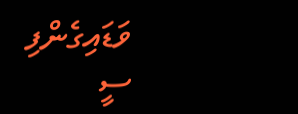ވަޑައިގެންފި
ސީ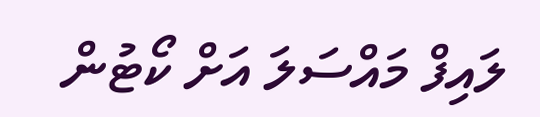ލައިފް މައްސަލަ އަށް ކޯޓުން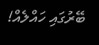ބޭރުގައި ހައްލެއް!